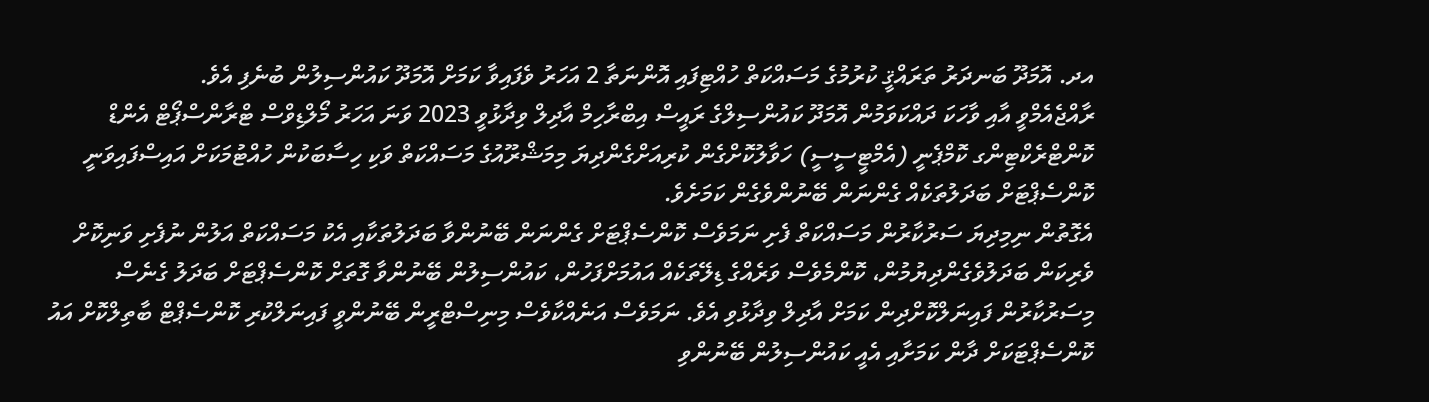އދ. އޮމަދޫ ބަނދަރު ތަރައްޤީ ކުރުމުގެ މަސައްކަތް ހުއްޓިފައި އޮންނަތާ 2 އަހަރު ވެފައިވާ ކަމަށް އޮމަދޫ ކައުންސިލުން ބުނެފި އެވެ.
ރާއްޖެއެމްވީ އާއި ވާހަކަ ދައްކަވަމުން އޮމަދޫ ކައުންސިލްގެ ރައީސް އިބްރާހިމް އާދިލް ވިދާޅުވީ 2023 ވަނަ އަހަރު މޯލްޑިވްސް ޓްރާންސްޕޯޓް އެންޑް ކޮންޓްރެކްޓިންގ ކޮމްޕެނީ (އެމްޓީސީސީ) ހަވާލުކޮށްގެން ކުރިއަށްގެންދިޔަ މިމަޝްރޫއުގެ މަސައްކަތް ވަކި ހިސާބަކުން ހުއްޓުމަކަށް އައިސްފައިވަނީ ކޮންސެޕްޓަށް ބަދަލުތަކެއް ގެންނަން ބޭނުންވެގެން ކަމަށެވެ.
އެގޮތުން ނިމިދިޔަ ސަރުކާރުން މަސައްކަތް ފެށި ނަމަވެސް ކޮންސެޕްޓަށް ގެންނަން ބޭނުންވާ ބަދަލުތަކާއި އެކު މަސައްކަތް އަލުން ނުފެށި ވަނިކޮށް ވެރިކަން ބަދަލުވެގެންދިޔުމުން، ކޮންމެވެސް ވަރެއްގެ ޑިލޭތަކެއް އައުމަށްފަހުން، ކައުންސިލުން ބޭނުންވާ ގޮތަށް ކޮންސެޕްޓަށް ބަދަލު ގެނެސް މިސަރުކާރުން ފައިނަލްކޮށްދިން ކަމަށް އާދިލް ވިދާޅުވި އެވެ. ނަމަވެސް އަނެއްކާވެސް މިނިސްޓްރީން ބޭނުންވީ ފައިނަލްކުރި ކޮންސެޕްޓް ބާތިލްކޮށް އައު ކޮންސެޕްޓަކަށް ދާން ކަމަށާއި އެއީ ކައުންސިލުން ބޭނުންވި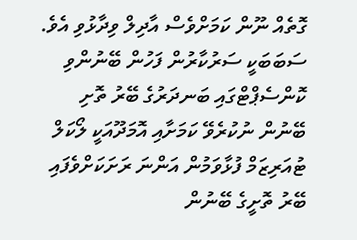ގޮތެއް ނޫން ކަމަށްވެސް އާދިލް ވިދާޅުވި އެވެ. ސަބަބަކީ ސަރުކާރުން ފަހުން ބޭނުންވި ކޮންސެޕްޓްގައި ބަނދަރުގެ ބޭރު ތޮށި ބޭނުން ނުކުރެވޭ ކަމަށާއި އޮމަދޫއަކީ ލޯކަލް ޓުއަރިޒަމް ފުޅާވަމުން އަންނަ ރަށަކަށްވެފައި ބޭރު ތޮށީގެ ބޭނުން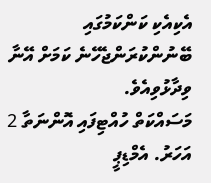އެކިއެކި ކަންކަމުގައި ބޭނުންކުރަންޖެހޭނެ ކަމަށް އޭނާ ވިދާޅުވިއެވެ.
މަސައްކަތް ހުއްޓިފައި އޮންނަތާ 2 އަހަރު. އެމްޑިޕީ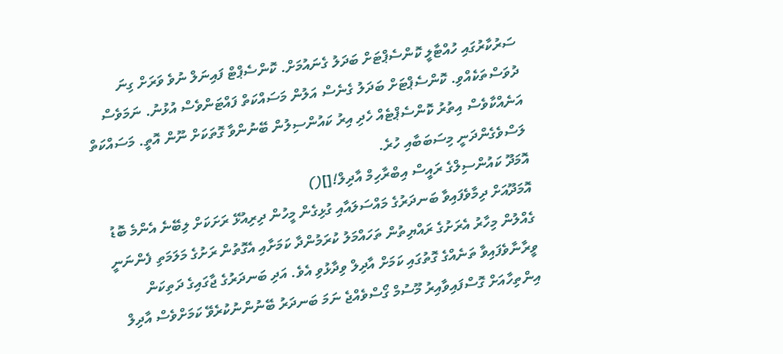ސަރުކާރުގައި ހުއްޓާލީ ކޮންސެޕްޓަށް ބަދަލު ގެނައުމަށް. ކޮންސެޕްޓް ފައިނަލް ނުވެ ވަރަށް ގިނަ ދުވަސްތަކެއްވި. ކޮންސެޕްޓަށް ބަދަލު ގެނެސް އަލުން މަސައްކަތް ފައްޓަންވެސް އުޅުނު. ނަމަވެސް އަނެއްކާވެސް އިތުރު ކޮންސެޕްޓެއް ހެދި އިރު ކައުންސިލުން ބޭނުންވާ ގޮތަކަށް ނޫން އޮތީ. މަސައްކަތް ލަސްވެގެންދަނީ މިސަބަބާއި ހުރެ.
އޮމަދޫ ކައުންސިލްގެ ރައީސް އިބްރާހިމް އާދިލް![]()
އޮމަދޫއަށް ދިމާވެފައިވާ ބަނދަރުގެ މައްސަލައާއި ގުޅިގެން މީހުން ދިރިއުޅޭ ރަށަކަށް ލިބޭނެ އެންމެ ބޮޑު ގެއްލުން މިހާރު އެރަށުގެ ރައްޔިތުން ތަހައްމަލު ކުރަމުންދާ ކަމަށާއި އެގޮތުން ރަށުގެ މަލަމަތި ފެންނަނީ ވީރާނާވެފައިވާ ތަނެއްގެ ގޮތުގައި ކަމަށް އާދިލް ވިދާޅުވި އެވެ. އަދި ބަނދަރުގެ ޖާގައިގެ ދަތިކަން އިންތިހާއަށް ގޮސްފައިވާއިރު މޫސުމް ގޯސްވެއްޖެ ނަމަ ބަނދަރު ބޭނުންނުކުރެވޭ ކަމަށްވެސް އާދިލް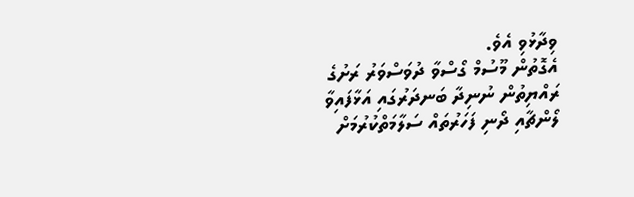ވިދާޅުވި އެވެ.
އެގޮތުން މޫސުމް ގޯސްވާ ދުވަސްވަރު ރަށުގެ ރައްޔިތުން ނުނިދާ ބަނދަރުގައި އަޅާފައިވާ ލޯންޗާއި ދޯނި ފަހަރުތައް ސަލާމަތްކުރުމަށް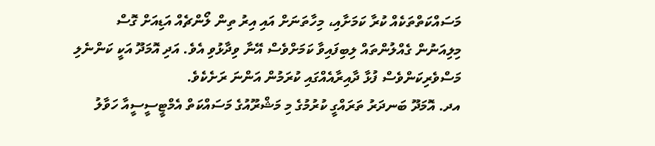މަސައްކަތްތަކެއް ކުރާ ކަމަށާއި، މިހާތަނަށް އައި އިރު ތިން ލޯންޗެއް އަޑިއަށް ގޮސް މިލިއަނުން ގެއްލުންތައް ލިބިފައިވާ ކަމަށްވެސް އޭނާ ވިދާޅުވި އެވެ. އަދި އޮމަދޫ އަކީ ކަންނެލި މަސްވެރިކަންވެސް ފުޅާ ދާއިރާއެއްގައި ކުރަމުން އަންނަ ރަށެކެވެ.
އދ. އޮމަދޫ ބަނދަރު ތަރައްގީ ކުރުމުގެ މި މަޝްރޫއުގެ މަސައްކަތް އެމްޓީސީސީއާ ހަވާލު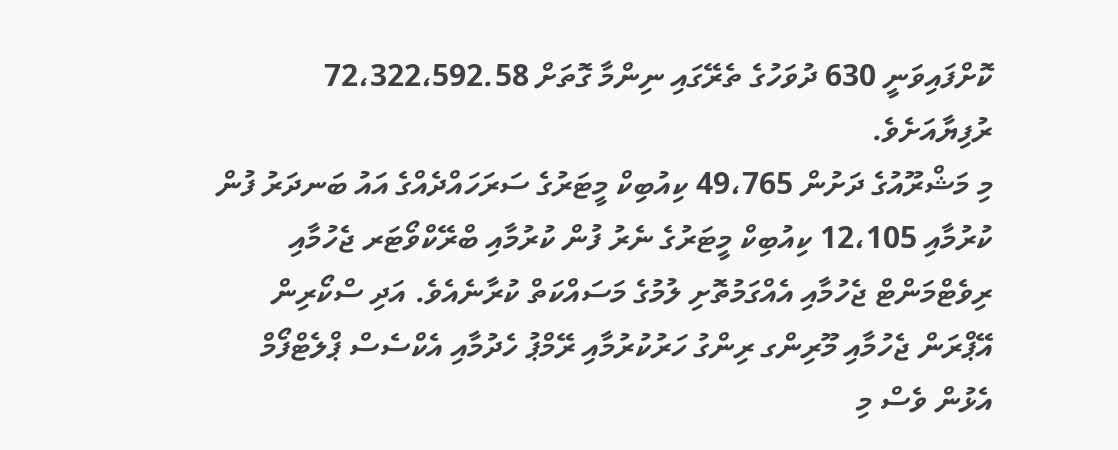ކޮށްފައިވަނީ 630 ދުވަހުގެ ތެރޭގައި ނިންމާ ގޮތަށް 72،322،592.58 ރުފިޔާއަށެވެ.
މި މަޝްރޫއުގެ ދަށުން 49،765 ކިއުބިކް މީޓަރުގެ ސަރަހައްދެއްގެ އައު ބަނދަރު ފުން ކުރުމާއި 12،105 ކިއުބިކް މީޓަރުގެ ނެރު ފުން ކުރުމާއި ބްރޭކްވޯޓަރ ޖެހުމާއި ރިވެޓްމަންޓް ޖެހުމާއި އެއްގަމުތޮށި ލުމުގެ މަސައްކަތް ކުރާނެއެވެ. އަދި ސްކޯރިން އޭޕްރަން ޖެހުމާއި މޫރިންގ ރިންގު ހަރުކުރުމާއި ރޭމްޕު ހެދުމާއި އެކްސެސް ޕްލެޓްފޯމް އެޅުން ވެސް މި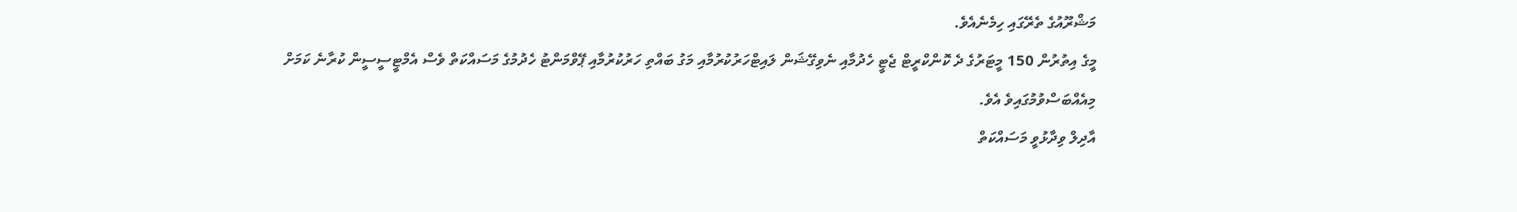މަޝްރޫއުގެ ތެރޭގައި ހިމެނެއެވެ.
މީގެ އިތުރުން 150 މީޓަރުގެ ދެ ކޮންކްރީޓް ޖެޓީ ހެދުމާއި ނެވިގޭޝަން ލައިޓްހަރުކުރުމާއި މަގު ބައްތި ހަރުކުރުމާއި ޕޭވްމަންޓު ހެދުމުގެ މަސައްކަތް ވެސް އެމްޓީސީސީން ކުރާނެ ކަމަށް މިއެއްބަސްވުމުގައިވެ އެވެ.
އާދިލް ވިދާޅުވީ މަސައްކަތް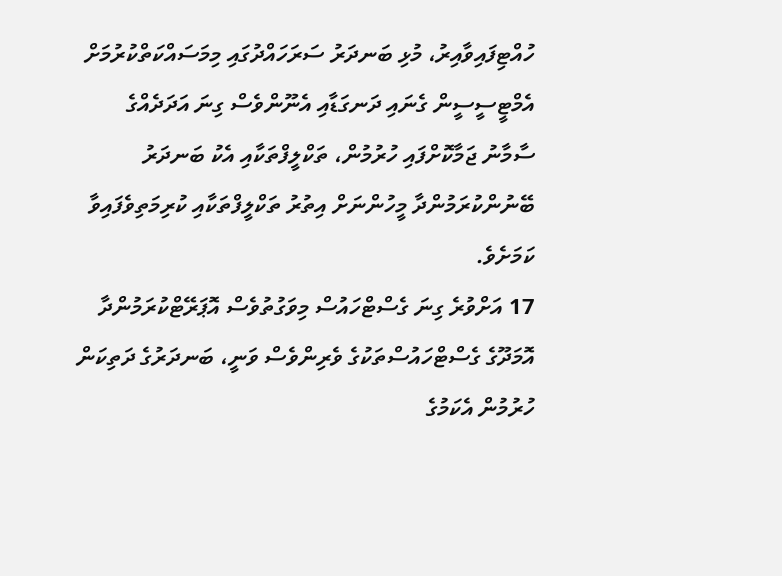ހުއްޓިފައިވާއިރު، މުޅި ބަނދަރު ސަރަހައްދުގައި މިމަސައްކަތްކުރުމަށް އެމްޓީސީސީން ގެނައި ދަނގަޑާއި އެނޫންވެސް ގިނަ އަދަދެއްގެ ސާމާނު ޖަމާކޮށްފައި ހުރުމުން، ތަކްލީފްތަކާއި އެކު ބަނދަރު ބޭނުންކުރަމުންދާ މީހުންނަށް އިތުރު ތަކްލީފްތަކާއި ކުރިމަތިވެފައިވާ ކަމަށެވެ.
17 އަށްވުރެ ގިނަ ގެސްޓްހައުސް މިވަގުތުވެސް އޮޕަރޭޓްކުރަމުންދާ އޮމަދޫގެ ގެސްޓްހައުސްތަކުގެ ވެރިންވެސް ވަނީ، ބަނދަރުގެ ދަތިކަން ހުރުމުން އެކަމުގެ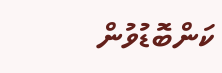ކަންބޮޑުވުން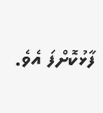ފާޅުކޮށްފަ އެވެ.